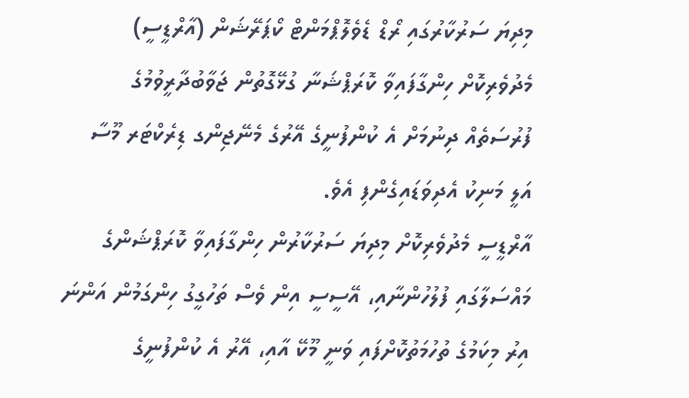މިދިޔަ ސަރުކާރުގައި ރޯޑް ޑެވެލޮޕްމަންޓް ކޯޕަރޭޝަން (އާރްޑީސީ) މެދުވެރިކޮށް ހިންގާފައިވާ ކޮރަޕްޝަނާ ގުޅޭގޮތުން ޖަވާބުދާރީވުމުގެ ފުރުސަތެއް ދިނުމަށް އެ ކުންފުނީގެ އޭރުގެ މެނޭޖިންގ ޑިރެކްޓަރ މޫސާ އަލީ މަނިކު އެދިވަޑައިގެންފި އެވެ.
އާރްޑީސީ މެދުވެރިކޮށް މިދިޔަ ސަރުކާރުން ހިންގާފައިވާ ކޮރަޕްޝަންގެ މައްސަލާގައި ފުލުހުންނާއި، އޭސީސީ އިން ވެސް ތަހުގީގު ހިންގަމުން އަންނަ އިރު މިކަމުގެ ތުހުމަތުކޮށްފައި ވަނީ މޫކޭ އާއި، އޭރު އެ ކުންފުނީގެ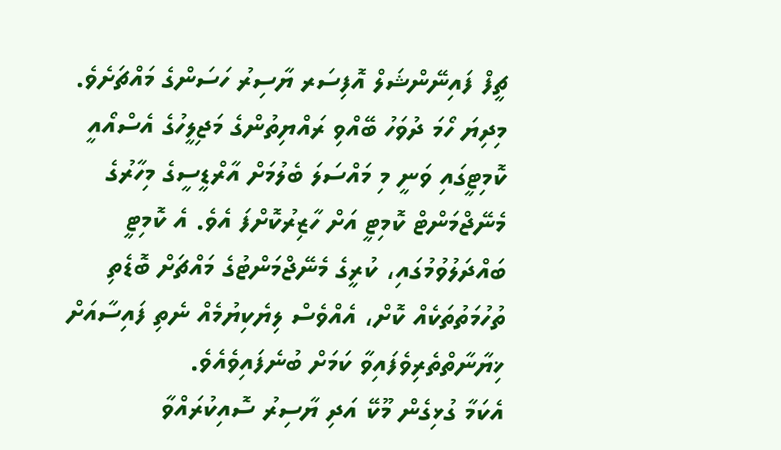ޗީފް ފައިނޭންޝަލް އޮފިސަރ ޔާސިރު ހަސަންގެ މައްޗަށެވެ.
މިދިޔަ ހޯމަ ދުވަހު ބޭއްވި ރައްޔިތުންގެ މަޖިލީހުގެ އެސްއޯއީ ކޮމިޓީގައި ވަނީ މި މައްސަލަ ބެލުމަށް އާރްޑީސީގެ މިހާރުގެ މެނޭޖްމަންޓް ކޮމިޓީ އަށް ހާޒިރުކޮށްފަ އެވެ. އެ ކޮމިޓީ ބައްދަލުވުމުގައި، ކުރީގެ މެނޭޖްމަންޓުގެ މައްޗަށް ބޮޑެތި ތުހުމަތުތަކެއް ކޮށް، އެއްވެސް ލިޔެކިޔުމެއް ނެތި ފައިސާއަށް ޚިޔާނާތްތެރިވެފައިވާ ކަމަށް ބުނެފައިވެއެވެ.
އެކަމާ ގުޅިގެން މޫކޭ އަދި ޔާސިރު ސޮއިކުރައްވާ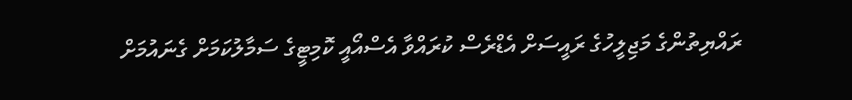ރައްޔިތުންގެ މަޖިލީހުގެ ރައީސަށް އެޑްރެސް ކުރައްވާ އެސްއޯއީ ކޮމިޓީގެ ސަމާލުކަމަށް ގެނައުމަށް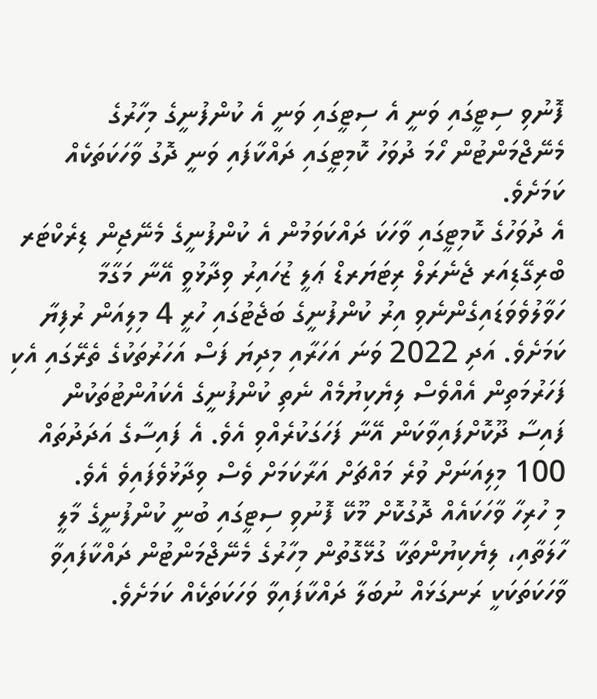ފޮނުވި ސިޓީގައި ވަނީ އެ ސިޓީގައި ވަނީ އެ ކުންފުނީގެ މިހާރުގެ މެނޭޖްމަންޓުން ހޯމަ ދުވަހު ކޮމިޓީގައި ދައްކާފައި ވަނީ ދޮގު ވާހަކަތަކެއް ކަމަށެވެ.
އެ ދުވަހުގެ ކޮމިޓީގައި ވާހަކަ ދައްކަވަމުން އެ ކުންފުނީގެ މެނޭޖިން ޑިރެކްޓަރ ބްރިގޭޑިއަރ ޖެނެރަލް ރިޓަޔަރޑް ޢަލީ ޒުހައިރު ވިދާޅުވީ އޭނާ މަގާމާ ހަވާލުވެވަޑައިގެންނެވި އިރު ކުންފުނީގެ ބަޖެޓުގައި ހުރީ 4 މިލިއަން ރުފިޔާ ކަމަށެވެ. އަދި 2022 ވަނަ އަހަރާއި މިދިޔަ ފަސް އަހަރުތަކުގެ ތެރޭގައި އެކި ފަހަރުމަތިން އެއްވެސް ލިޔެކިޔުމެއް ނެތި ކުންފުނީގެ އެކައުންޓުތަކުން ފައިސާ ދޫކޮށްފައިވާކަން އޭނާ ފަހަގަކުރެއްވި އެވެ. އެ ފައިސާގެ އަދަދުތައް 100 މިލިއަނަށް ވުރެ މައްޗަށް އަރާކަމަށް ވެސް ވިދާޅުވެފައިވެ އެވެ.
މި ހުރިހާ ވާހަކައެއް ދޮގުކޮށް މޫކޭ ފޮނުވި ސިޓީގައި ބުނީ ކުންފުނީގެ މާލީ ހާލަތާއި، ލިޔެކިޔުންތަކާ ގުޅޭގޮތުން މިހާރުގެ މެނޭޖްމަންޓުން ދައްކާފައިވާ ވާހަކަތަކަކީ ރަނގަޅައް ނުބަލާ ދައްކާފައިވާ ވަހަކަތަކެއް ކަމަށެވެ.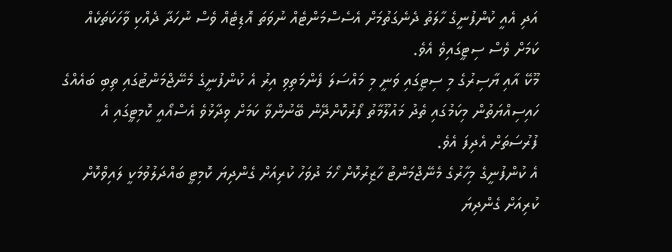އަދި އެއީ ކުންފުނީގެ ހާލަތު ދެނެގަތުމަށް އެސެސްމަންޓެއް ނުވަތަ އޮޑިޓެއް ވެސް ނުހަދާ ދެއްކި ވާހަކަތަކެއް ކަމަށް ވެސް ސިޓީގައިވެ އެވެ.
މޫކޭ އާއި ޔާސިރުގެ މި ސިޓީގައި ވަނީ މި މައްސަލަ ފެންމަތިވި އިރު އެ ކުންފުނީގެ މެނޭޖްމަންޓުގައި ތިބި ބައެއްގެ ހައިސިއްޔަތުން މިކަމުގައި ތެދު މައުލޫމާތު ފޯރުކޮށްދޭން ބޭނުންވާ ކަމަށް ވިދާޅުވެ އެސްއޯއީ ކޮމިޓީގައި އެ ފުރުސަތަށް އެދިފަ އެވެ.
އެ ކުންފުނީގެ މިހާރުގެ މެނޭޖްމަންޓު ހާޒިރުކޮށް ހޯމަ ދުވަހު ކުރިއަށް ގެންދިޔަ ކޮމިޓީ ބައްދަލުވުމަކީ ލައިވްކޮށް ކުރިއަށް ގެންދިޔަ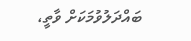ބައްދަލުވުމަކަށް ވާތީ،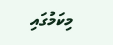މިކަމުގައި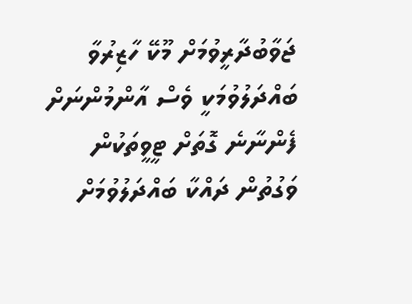ޖަވާބުދާރީވުމަށް މޫކޭ ހާޒިރުވާ ބައްދަލުވުމަކީ ވެސް އާންމުންނަށް ފެންނާނެ ގޮތަށް ޓީވީތަކުން ވަގުތުން ދައްކާ ބައްދަލުވުމަށް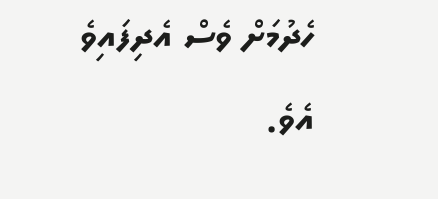ހެދުމަށް ވެސް އެދިފައިވެ އެވެ.